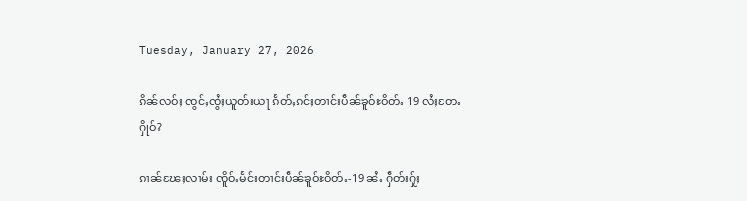Tuesday, January 27, 2026

ၵိၼ်လဝ်ႈ ၸွင်ႇၸွႆႈယူတ်းယႃ ၵႅတ်ႇၵင်ႈတၢင်းပဵၼ်ၶူဝ်ႊဝိတ်ႉ 19 လႆႈတႄႉႁိုဝ်?

ၵၢၼ်ၽႄႈလၢမ်း ၸိူဝ်ႉမႅင်းတၢင်းပဵၼ်ၶူဝ်ႊဝိတ်ႉ-19 ၼႆႉ ႁဵတ်းႁႂ်ႈ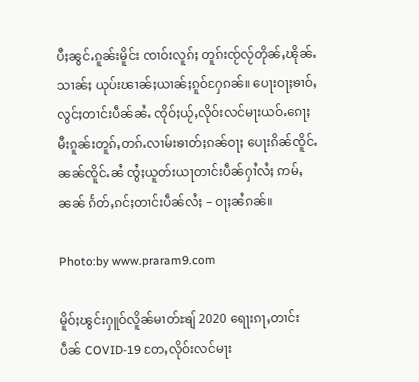ပီႈၼွင်ႉၵူၼ်းမိူင်း ၸၢဝ်းလူၵ်ႈ တူၵ်းၸႂ်လႂ်တိုၼ်ႇၽိုၼ်ႉသၢၼ်ႈ ယုပ်းၽၢၼ်ႈယၢၼ်ႈၵူဝ်ႁႄၵၼ်။ ပေႃးဝႃႈၶၢဝ်ႇလွင်ႈတၢင်းပဵၼ်ၼႆႉ ၸိုဝ်ႈယႂ်ႇလိုဝ်းလင်မႃးယဝ်ႉၵေႃႈ မီးၵူၼ်းတူၵ်ႇတၵ်ႉလၢမ်းၶၢတ်ႈၵၼ်ဝႃႈ ပေႃးၵိၼ်ၸိူင်ႉၼၼ်ၸိူင်ႉၼႆ ၸွႆႈယူတ်းယႃတၢင်းပဵၼ်ႁၢႆလႆႈ ဢမ်ႇၼၼ် ၵႅတ်ႇၵင်ႈတၢင်းပဵၼ်လႆႈ – ဝႃႈၼႆၵၼ်။

Photo:by www.praram9.com

မိူဝ်ႈၽွင်းႁူဝ်လိူၼ်မၢတ်ႊၶျ် 2020 ရေႃးၵႃႇတၢင်းပဵၼ် COVID-19 တႄႇလိုဝ်းလင်မႃး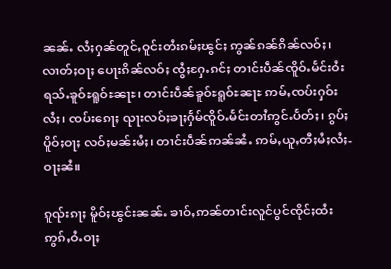ၼၼ်ႉ လႆႈႁၼ်တူင်ႇဝူင်းတႆးၵမ်ႈၽွင်ႈ ဢွၼ်ၵၼ်ၵိၼ်လဝ်ႈ၊ လၢတ်ႈဝႃႈ ပေႃးၵိၼ်လဝ်ႈ ၸွႆႈႁႄႉၵင်ႈ တၢင်းပဵၼ်ၸိူဝ်ႉမႅင်းဝႆးရသ်ႉၶူဝ်ႊရူဝ်ႊၼႃႊ၊ တၢင်းပဵၼ်ၶူဝ်ႊရူဝ်ႊၼႃႊ ဢမ်ႇၸပ်းႁဝ်းလႆႈ၊ ၸပ်းၵေႃႈ ၺႃးလဝ်ႈၶႃႈႁႅမ်ၸိူဝ်ႉမႅင်းတၢႆဢွင်ႉပႅတ်ႈ၊ ၵွပ်ႈပိူဝ်ႈဝႃႈ လဝ်ႈမၼ်းမႆႈ၊ တၢင်းပဵၼ်ဢၼ်ၼႆႉ ဢမ်ႇယူႇတီႈမႆႈလႆႈ- ဝႃႈၼႆ။

ၵူၺ်းၵႃႈ မိူဝ်ႈၽွင်းၼၼ်ႉ ၶၢဝ်ႇဢၼ်တၢင်းလူင်ပွင်ၸိုင်ႈထႆး ဢွၵ်ႇဝႆႉဝႃႈ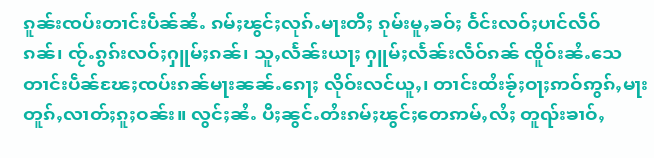ၵူၼ်းၸပ်းတၢင်းပဵၼ်ၼႆႉ ၵမ်ႈၽွင်ႈလုၵ်ႉမႃးတီႈ ၵုမ်းမူႇၶဝ်ႈ ဝႅင်းလဝ်ႈပၢင်လဵဝ်ၵၼ်၊ ၸႂ်ႉၵွၵ်းလဝ်ႈႁူမ်ႈၵၼ်၊ သူႇလႅၼ်းယႃႈ ႁူမ်ႈလႅၼ်းလဵဝ်ၵၼ် ၸိူဝ်းၼႆႉသေ တၢင်းပဵၼ်ၽႄႈၸပ်းၵၼ်မႃးၼၼ်ႉၵေႃႈ လိုဝ်းလင်ယူႇ၊ တၢင်းထႆးၶႂ်ႈဝႃႈဢဝ်ဢွၵ်ႇမႃးတူၵ်ႇလၢတ်ႈၵူႈဝၼ်း။ လွင်ႈၼႆႉ ပီႈၼွင်ႉတႆးၵမ်ႈၽွင်ႈတေဢမ်ႇလႆႈ တူၺ်းၶၢဝ်ႇ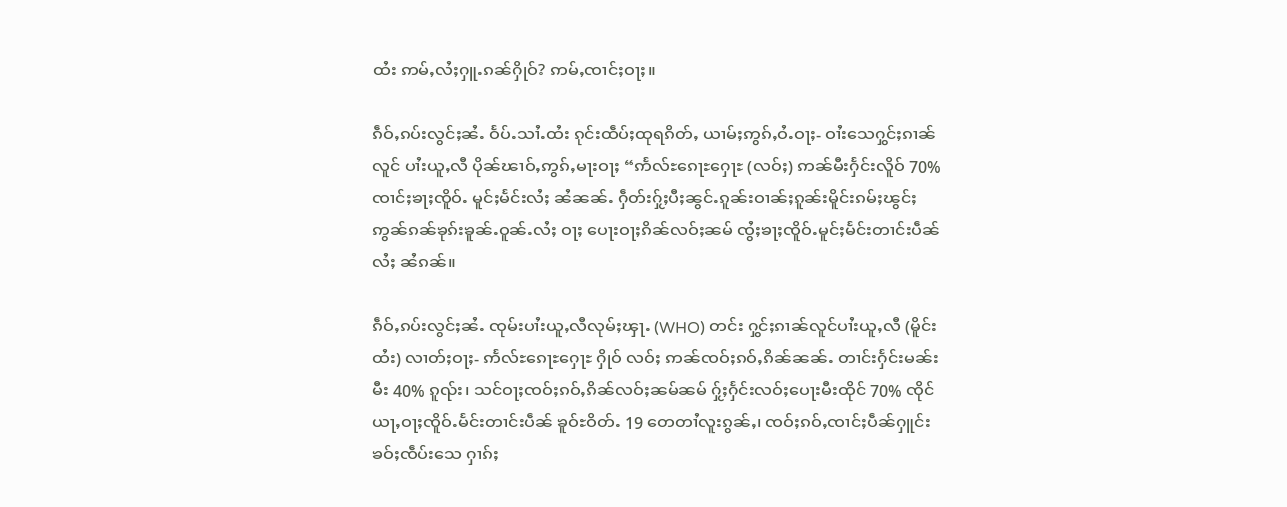ထႆး ဢမ်ႇလႆႈႁူႉၵၼ်ႁိုဝ်? ဢမ်ႇၸၢင်ႈဝႃႈ။

ၵဵဝ်ႇၵပ်းလွင်ႈၼႆႉ ဝႅပ်ႉသၢႆႉထႆး ၵုင်းထဵပ်ႈထုရၵိတ်ႇ ယၢမ်ႈဢွၵ်ႇဝႆႉဝႃႈ- ဝၢႆးသေႁွင်ႈၵၢၼ်လူင် ပၢႆးယူႇလီ ပိုၼ်ၽၢဝ်ႇဢွၵ်ႇမႃးဝႃႈ “ဢႅလ်ႊၵေႃႊႁေႃႊ (လဝ်ႈ) ဢၼ်မီးႁႅင်းလိူဝ် 70% ၸၢင်ႈၶႃႈၸိူဝ်ႉ မူင်ႈမႅင်းလႆႈ ၼႆၼၼ်ႉ ႁဵတ်းႁႂ်ႈပီႈၼွင်ႉၵူၼ်းဝၢၼ်ႈၵူၼ်းမိူင်းၵမ်ႈၽွင်ႈ ဢွၼ်ၵၼ်ၶုၵ်းၶူၼ်ႉဝူၼ်ႉလႆႈ ဝႃႈ ပေႃးဝႃႈၵိၼ်လဝ်ႈၼမ် ၸွႆႈၶႃႈၸိူဝ်ႉမူင်ႈမႅင်းတၢင်းပဵၼ်လႆႈ ၼႆၵၼ်။

ၵဵဝ်ႇၵပ်းလွင်ႈၼႆႉ ၸုမ်းပၢႆးယူႇလီလုမ်ႈၾႃႉ (WHO) တင်း ႁွင်ႈၵၢၼ်လူင်ပၢႆးယူႇလီ (မိူင်းထႆး) လၢတ်ႈဝႃႈ- ဢႅလ်ႊၵေႃႊႁေႃႊ ႁိုဝ် လဝ်ႈ ဢၼ်ၸဝ်ႈၵဝ်ႇၵိၼ်ၼၼ်ႉ တၢင်းႁႅင်းမၼ်းမီး 40% ၵူၺ်း၊ သင်ဝႃႈၸဝ်ႈၵဝ်ႇၵိၼ်လဝ်ႈၼမ်ၼမ် ႁႂ်ႈႁႅင်းလဝ်ႈပေႃးမီးထိုင် 70% ၸိုင် ယႃႇဝႃႈၸိူဝ်ႉမႅင်းတၢင်းပဵၼ် ၶူဝ်ႊဝိတ်ႉ 19 တေတၢႆလူးၵွၼ်ႇ၊ ၸဝ်ႈၵဝ်ႇၸၢင်ႈပဵၼ်ႁူင်းၶဝ်ႈၸဵပ်းသေ ႁၢၵ်ႈ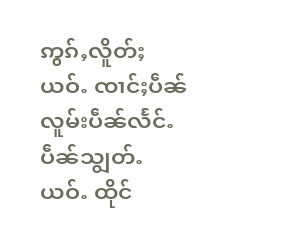ဢွၵ်ႇလိူတ်ႈယဝ်ႉ ၸၢင်ႈပဵၼ်လူမ်းပဵၼ်လႅင်ႉပဵၼ်သျွတ်ႉယဝ်ႉ ထိုင်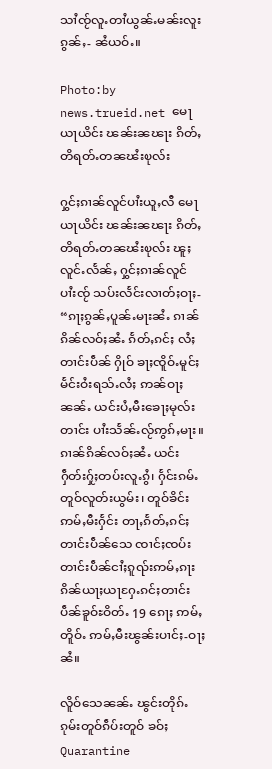သၢႆၸႂ်လူႉတၢႆယွၼ်ႉမၼ်းလူးၵွၼ်ႇ- ၼႆယဝ်ႉ။

Photo:by news.trueid.net မေႃယႃယိင်း ၽၼ်းၼၽႃး ၵိတ်ႇတိရတ်ႉတၼၽႆးၿုလ်း

ႁွင်ႈၵၢၼ်လူင်ပၢႆးယူႇလီ မေႃယႃယိင်း ၽၼ်းၼၽႃး ၵိတ်ႇတိရတ်ႉတၼၽႆးၿုလ်း ၽူႈလူင်ႉလႅၼ်ႇ ႁွင်ႈၵၢၼ်လူင်ပၢႆးၸႂ် သပ်းလႅင်းလၢတ်ႈဝႃႈ- “ၵႃႈၵွၼ်ႇပူၼ်ႉမႃးၼႆႉ ၵၢၼ်ၵိၼ်လဝ်ႈၼႆႉ ၵႅတ်ႇၵင်ႈ လႆႈတၢင်းပဵၼ် ႁိုဝ် ၶႃႈၸိူဝ်ႉမူင်ႈမႅင်းဝႆးရသ်ႉလႆႈ ဢၼ်ဝႃႈၼၼ်ႉ ယင်းပႆႇမီးၶေႃႈမုလ်းတၢင်း ပၢႆးသႅၼ်ႉလႂ်ဢွၵ်ႇမႃး။ ၵၢၼ်ၵိၼ်လဝ်ႈၼႆႉ ယင်းႁဵတ်းႁႂ်ႈတပ်းလူႉၵွႆ၊ ႁႅင်းၵမ်ႉတူဝ်လူတ်းယွမ်း၊ တူဝ်ၶိင်းဢမ်ႇမီးႁႅင်း တႃႇၵႅတ်ႇၵင်ႈတၢင်းပဵၼ်သေ ၸၢင်ႈၸပ်းတၢင်းပဵၼ်ငၢႆႈၵူၺ်းဢမ်ႇၵႃး ၵိၼ်ယႃႈယႃႁႄႉၵင်ႈတၢင်းပဵၼ်ၶူဝ်ႊဝိတ်ႉ 19 ၵေႃႈ ဢမ်ႇတိူဝ်ႉ ဢမ်ႇမီးၽွၼ်းပၢင်ႈ-ဝႃႈၼႆ။

လိူဝ်သေၼၼ်ႉ ၽွင်းတိုၵ်ႉၵုမ်းတူဝ်ၵဵပ်းတူဝ် ၶဝ်ႈ Quarantine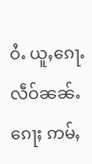ဝႆႉ ယူႇၵေႃႉလဵဝ်ၼၼ်ႉၵေႃႈ ဢမ်ႇ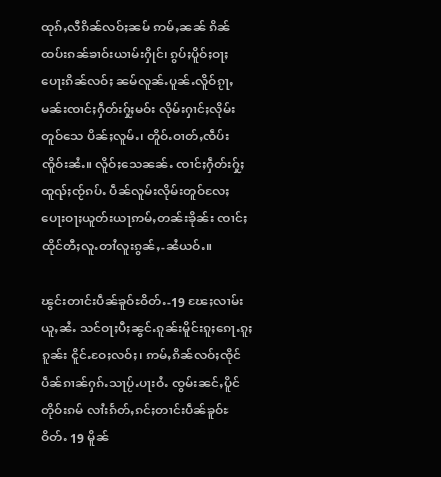ထုၵ်ႇလီၵိၼ်လဝ်ႈၼမ် ဢမ်ႇၼၼ် ၵိၼ်ထပ်းၵၼ်ၶၢဝ်းယၢမ်းႁိုင်၊ ၵွပ်ႈပိူဝ်ႈဝႃႈ ပေႃးၵိၼ်လဝ်ႈ ၼမ်လူၼ်ႉပူၼ်ႉလိူဝ်ၵႂႃႇ မၼ်းၸၢင်ႈႁဵတ်းႁႂ်ႈမဝ်း လိုမ်းႁၢင်ႈလိုမ်းတူဝ်သေ ပိၼ်ႈလူမ်ႉ၊ တိူဝ်ႉဝၢတ်ႇၸဵပ်း ၸိူဝ်းၼႆႉ။ လိူဝ်ႈသေၼၼ်ႉ ၸၢင်ႈႁဵတ်းႁႂ်ႈထူၺ်ႈၸႂ်ၵပ်ႉ ပဵၼ်လူမ်းလိုမ်းတူဝ်လႄႈ ပေႃးဝႃႈယူတ်းယႃဢမ်ႇတၼ်းၶိုၼ်း ၸၢင်ႈထိုင်တီႈလူႉတၢႆလူးၵွၼ်ႇ-ၼႆယဝ်ႉ။

ၽွင်းတၢင်းပဵၼ်ၶူဝ်ႊဝိတ်ႉ-19 ၽႄႈလၢမ်းယူႇၼႆႉ သင်ဝႃႈပီႈၼွင်ႉၵူၼ်းမိူင်းၵူႈၵေႃႉၵူႈၵူၼ်း ငိူင်ႉဝႄႈလဝ်ႈ၊ ဢမ်ႇၵိၼ်လဝ်ႈၸိုင် ပဵၼ်ၵၢၼ်ႁၵ်ႉသႃပႂ်ႉပႃးဝႆႉ ၸွမ်းၼင်ႇပိူင်တိုဝ်းၵမ် လၢႆးၵႅတ်ႇၵင်ႈတၢင်းပဵၼ်ၶူဝ်ႊဝိတ်ႉ 19 မိူၼ်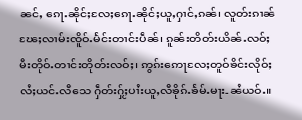ၼင်ႇ ၵေႃႉၼိုင်ႈလႄႈၵေႃႉၼိုင်ႈယူႇႁၢင်ႇၵၼ်၊ လူတ်းၵၢၼ်ၽႄႈလၢမ်းၸိူဝ်ႉမႅင်းတၢင်းပဵၼ်၊ ၵူၼ်းတိတ်းယိၼ်ႉလဝ်ႈ မီးတိုဝ်ႉတၢင်းတိုတ်းလဝ်ႈ၊ ဢွၵ်းဢေႃလႄႈတူဝ်ၶိင်းလိုဝ်ႈလႆႈယင်ႉလီသေ ႁဵတ်းႁႂ်ႈပၢႆးယူႇလီၶိုၵ်ႉၶႅမ်ႉမႃး-ၼႆယဝ်ႉ။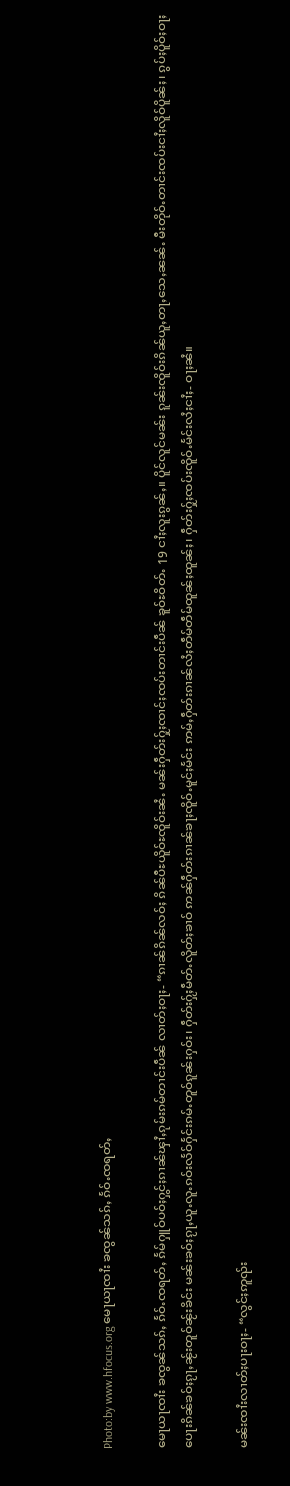Photo:by www.hfocus.org မေႃယႃၸၢႆး ၶၸွၼ်သၵ်ႇ ၵႅဝ်ႉၸရတ်ႇ

မေႃယႃၸၢႆး ၶၸွၼ်သၵ်ႇ ၵႅဝ်ႉၸရတ်ႇ ၵႅမ်ႁူဝ်ပဝ်ႈႁွင်ႈၵၢၼ်ၾၢႆႇၵုမ်းၵမ်တၢင်းပဵၼ် လၢတ်ႈဝႃႈ- “ၵၢၼ်ၵိၼ်လဝ်ႈ ၵိၼ်ပီႊယိူဝ်ႊၸိူဝ်းၼႆႉ မၼ်းႁဵတ်းႁႂ်ႈၸၢင်ႈၸပ်းတၢင်းပဵၼ် ၶူဝ်ႊဝိတ်ႉ 19 ငၢႆႈလူးၵွၼ်ႇ။ ပိူင်လူင်မၼ်း ၵူၼ်းၸိူဝ်းၵိၼ်ယူႇတႃႇသေႇၼၼ်ႉ မီးတိုဝ်ႉတၢင်းၸပ်းငၢႆႈလိူဝ်ပိူၼ်ႈ၊ ၵွပ်ႈပိူဝ်ႈဝႃႈ ပေႃးၵိၼ်ၶဝ်ႈၵႂႃႇၼႂ်းတူဝ်ၼႂ်းၶိင်း မၼ်းၶဝ်ႈၵႂႃႇယူႉလူႉၵဝ်းလႅဝ်ႁႅင်းၵမ်ႉတူဝ်ၵူၼ်းႁဝ်း၊ ႁဵတ်းႁႂ်ႈမဵတ်ႉလိူတ်ႈၶၢဝ် ဢၼ်ႁဵတ်းၵၢၼ်ၶႃႈၸိူဝ်ႉမူင်ႈမႅင်း ဢမ်ႇႁဵတ်းၵၢၼ်လႆႈတဵမ်တဵမ်ထူၼ်ႈထူၼ်ႈ၊ ႁဵတ်းႁႂ်ႈၸပ်းၸိူဝ်ႉမႅင်းလႆႈငၢႆႈ- ဝႃႈၼႆ။

မၼ်းၸၢႆးလၢတ်ႈပႃးဝႃႈ- “လွင်ႈဢူၺ်း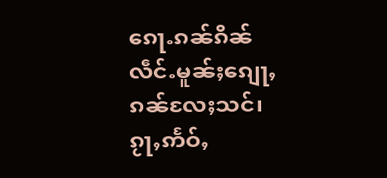ၵေႃႉၵၼ်ၵိၼ်လဵင်ႉမူၼ်ႈၵျေႃႇၵၼ်လႄႈသင်၊ ၵႂႃႇဢႅဝ်ႇ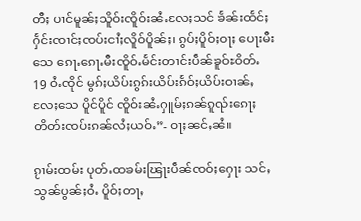တီႈ ပၢင်မူၼ်ႈသိူဝ်းၸိူဝ်းၼႆႉလႄႈသင် ၶႅၼ်းထႅင်ႈႁႅင်းၸၢင်ႈၸပ်းငၢႆႈလိူဝ်ပိူၼ်ႈ၊ ၵွပ်ႈပိူဝ်ႈဝႃႈ ပေႃးမီးသေ ၵေႃႉၵေႃႉမီးၸိူဝ်ႉမႅင်းတၢင်းပဵၼ်ၶူဝ်ႊဝိတ်ႉ 19 ဝႆႉၸိုင် မွၵ်ႈယိပ်းၵွၵ်းယိပ်းၵႅဝ်ႈယိပ်းဝၢၼ်ႇလႄႈသေ ပိူင်ပိူင် ၸိူဝ်းၼႆႉႁူမ်ႈၵၼ်ၵူၺ်းၵေႃႈ တိတ်းၸပ်းၵၼ်လႆႈယဝ်ႉ”- ဝႃႈၼင်ႇၼႆ။

ၵႂၢမ်းထမ်း ပုတ်ႉထၶမ်းၽြႃးပဵၼ်ၸဝ်ႈႁေႃး သင်ႇသွၼ်ပွၼ်ႈဝႆႉ ပိူဝ်ႈတႃႇ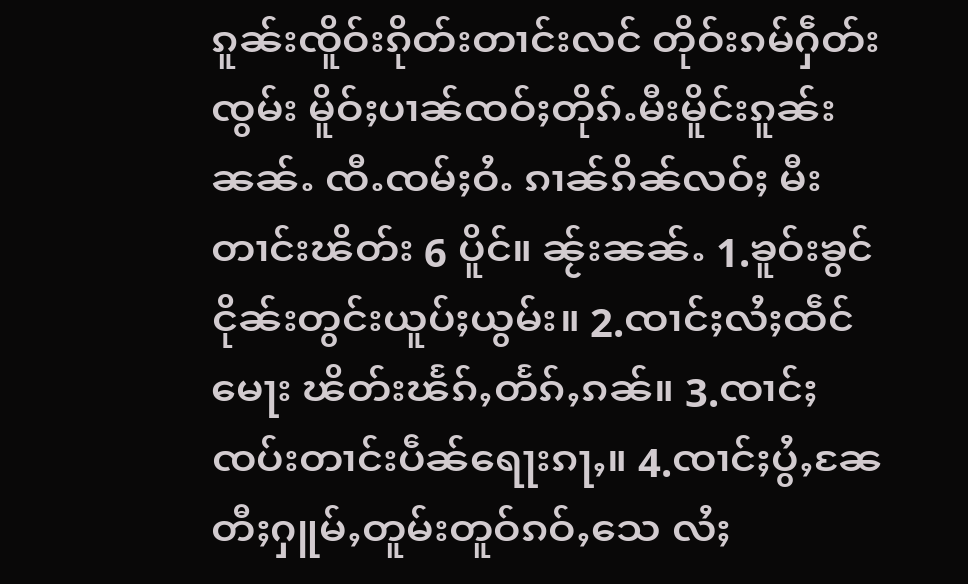ၵူၼ်းၸိူဝ်းၵိုတ်းတၢင်းလင် တိုဝ်းၵမ်ႁဵတ်းၸွမ်း မိူဝ်ႈပၢၼ်ၸဝ်ႈတိုၵ်ႉမီးမိူင်းၵူၼ်းၼၼ်ႉ ၸီႉၸမ်ႈဝႆႉ ၵၢၼ်ၵိၼ်လဝ်ႈ မီးတၢင်းၽိတ်း 6 ပိူင်။ ၼႂ်းၼၼ်ႉ 1.ၶူဝ်းၶွင်ငိုၼ်းတွင်းယူပ်ႈယွမ်း။ 2.ၸၢင်ႈလႆႈထဵင်မေႃး ၽိတ်းၽႅၵ်ႇတႅၵ်ႇၵၼ်။ 3.ၸၢင်ႈၸပ်းတၢင်းပဵၼ်ရေႃးၵႃႇ။ 4.ၸၢင်ႈပွႆႇၼႄတီႈႁူမ်ႇတူမ်းတူဝ်ၵဝ်ႇသေ လႆႈ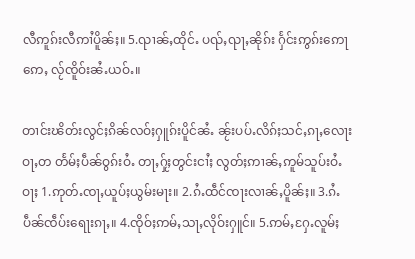လီဢူၵ်းလီဢၢႆပိူၼ်ႈ။ 5.ၺၢၼ်ႇထိုင်ႉ ပၺ်ႇၺႃႇၼိုၵ်း ႁႅင်းဢွၵ်းဢေႃဢေႇ လႂ်ၸိူဝ်းၼႆႉယဝ်ႉ။

တၢင်းၽိတ်းလွင်ႈၵိၼ်လဝ်ႈႁူၵ်းပိူင်ၼႆႉ ၼႂ်းပပ်ႉလိၵ်ႈသင်ႇၵႃႇလေႃးဝႃႇတ တႅမ်ႈပဵၼ်ဝွၵ်းဝႆႉ တႃႇႁႂ်ႈတွင်းငၢႆႈ လွတ်ႈဢၢၼ်ႇဢူမ်သူပ်းဝႆႉဝႃႈ 1.ဢုတ်ႉၸႃႇယူပ်ႈယွမ်းမႃး။ 2.ၵႆႉထဵင်ၸႃးလၢၼ်ႇပိူၼ်ႈ။ 3.ၵႆႉပဵၼ်ၸဵပ်းရေႃးၵႃႇ။ 4.ၸိုဝ်ႈဢမ်ႇသႃႇလိုဝ်းႁူင်။ 5.ဢမ်ႇႁႄႉလူမ်ႈ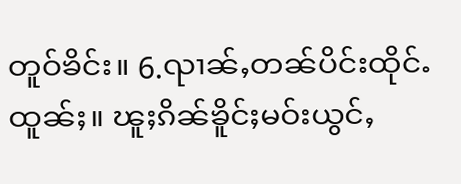တူဝ်ၶိင်း။ 6.ၺၢၼ်ႇတၼ်ပိင်းထိုင်ႉထူၼ်ႈ။ ၽူႈၵိၼ်ၶိူင်ႈမဝ်းယွင်ႇ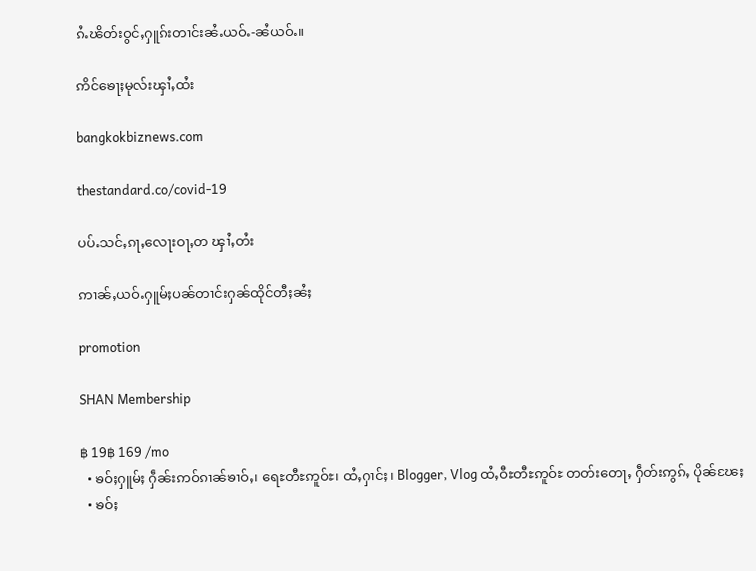ၵႆႉၽိတ်းဝွင်ႇႁူၵ်းတၢင်းၼႆႉယဝ်ႉ-ၼႆယဝ်ႉ။

ဢိင်ၶေႃႈမုလ်းၾၢႆႇထႆး

bangkokbiznews.com

thestandard.co/covid-19

ပပ်ႉသင်ႇၵႃႇလေႃးဝႃႇတ ၾၢႆႇတႆး

ဢၢၼ်ႇယဝ်ႉႁူမ်ႈပၼ်တၢင်းႁၼ်ထိုင်တီႈၼႆႈ

promotion

SHAN Membership

฿ 19฿ 169 /mo
  • ၶဝ်ႈႁူမ်ႈ ႁဵၼ်းဢဝ်ၵၢၼ်ၶၢဝ်ႇ၊ ရေႊတီႊဢူဝ်ႊ၊ ထႆႇႁၢင်ႈ၊ Blogger, Vlog ထႆႇဝီႊတီႊဢူဝ်ႊ တတ်းတေႃႇ ႁဵတ်းဢွၵ်ႇ ပိုၼ်ၽႄႈ
  • ၶဝ်ႈ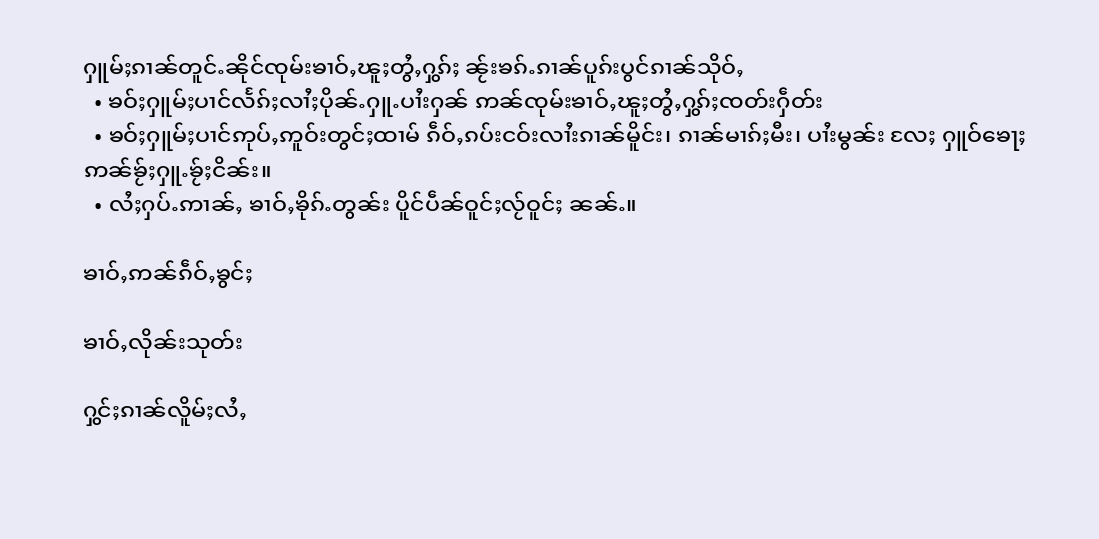ႁူမ်ႈၵၢၼ်တူင်ႉၼိုင်ၸုမ်းၶၢဝ်ႇၽူႈတွႆႇႁွၵ်ႈ ၼႂ်းၶၵ်ႉၵၢၼ်ပူၵ်းပွင်ၵၢၼ်သိုဝ်ႇ
  • ၶဝ်ႈႁူမ်ႈပၢင်လႅၵ်ႈလၢႆႈပိုၼ်ႉႁူႉပၢႆးႁၼ် ဢၼ်ၸုမ်းၶၢဝ်ႇၽူႈတွႆႇႁွၵ်ႈၸတ်းႁဵတ်း
  • ၶဝ်ႈႁူမ်ႈပၢင်ဢုပ်ႇဢူဝ်းတွင်ႈထၢမ် ၵဵဝ်ႇၵပ်းငဝ်းလၢႆးၵၢၼ်မိူင်း၊ ၵၢၼ်မၢၵ်ႈမီး၊ ပၢႆးမွၼ်း လႄႈ ႁူဝ်ၶေႃႈ ဢၼ်ၶႂ်ႈႁူႉၶႂ်ႈငိၼ်း။
  • လႆႈႁပ်ႉဢၢၼ်ႇ ၶၢဝ်ႇၶိုၵ်ႉတွၼ်း ပိူင်ပဵၼ်ဝူင်ႈလႂ်ဝူင်ႈ ၼၼ်ႉ။

ၶၢဝ်ႇဢၼ်ၵဵဝ်ႇၶွင်ႈ

ၶၢဝ်ႇလိုၼ်းသုတ်း

ႁွင်ႈၵၢၼ်လိူမ်ႈလႆႇ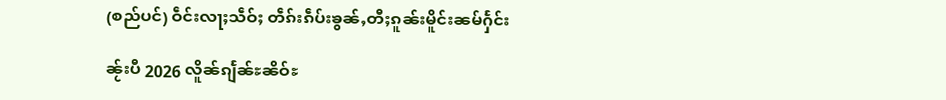(စည်ပင်) ဝဵင်းလႃႈသဵဝ်ႈ တဵၵ်းၵဵပ်းၶွၼ်ႇတီႈၵူၼ်းမိူင်းၼမ်ႁႅင်း

ၼႂ်းပီ 2026 လိူၼ်ၵျႅၼ်ႊၼိဝ်ႊ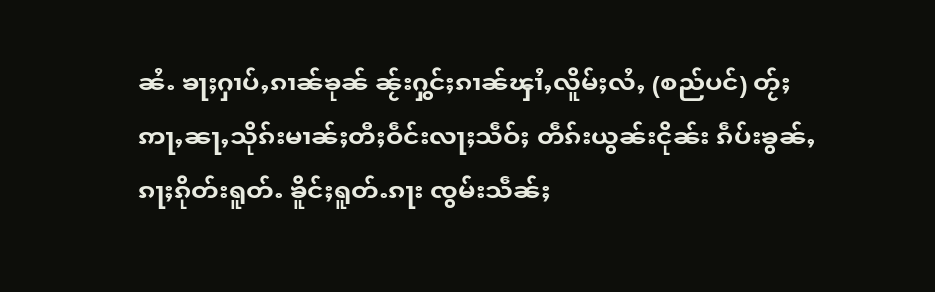ၼႆႉ ၶႃႈႁၢပ်ႇၵၢၼ်ၶုၼ် ၼႂ်းႁွင်ႈၵၢၼ်ၾၢႆႇလိူမ်ႈလႆႇ (စည်ပင်) တႂ်ႈ ဢႃႇၼႃႇသိုၵ်းမၢၼ်ႈတီႈဝဵင်းလႃႈသဵဝ်ႈ တဵၵ်းယွၼ်းငိုၼ်း ၵဵပ်းၶွၼ်ႇၵႃႈၵိုတ်းရူတ်ႉ ၶိူင်ႈရူတ်ႉၵႃး ၸွမ်းသဵၼ်ႈ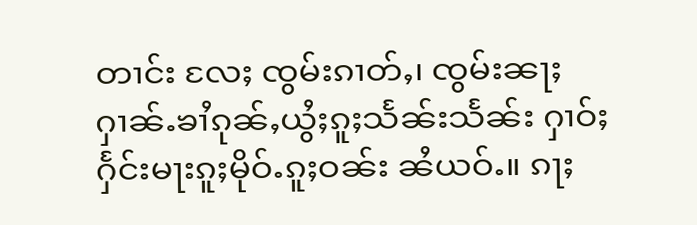တၢင်း လႄႈ ၸွမ်းၵၢတ်ႇ၊ ၸွမ်းၼႃႈႁၢၼ်ႉၶၢႆၵုၼ်ႇယွႆႈၵူႈသႅၼ်းသႅၼ်း ႁၢဝ်ႈႁႅင်းမႃးၵူႈမိုဝ်ႉၵူႈဝၼ်း ၼႆယဝ်ႉ။ ၵႃႈ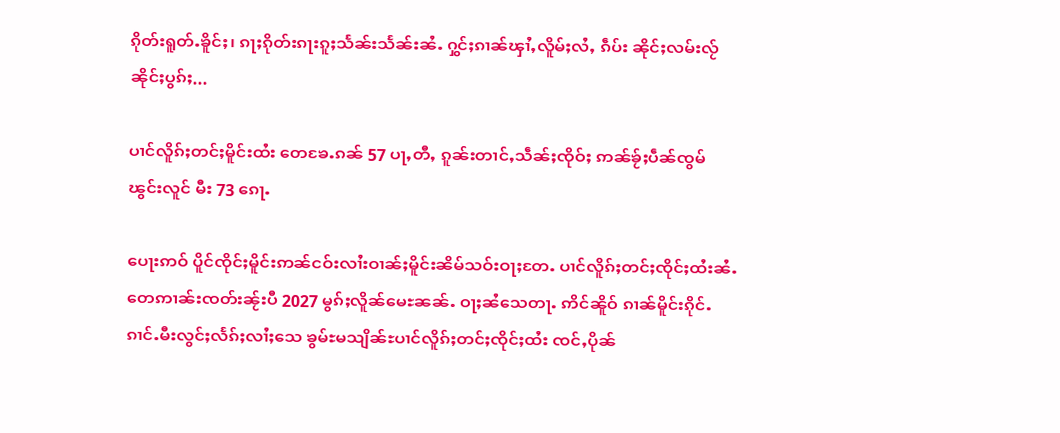ၵိုတ်းရူတ်ႉၶိူင်ႈ၊ ၵႃႈၵိုတ်းၵႃးၵူႈသႅၼ်းသႅၼ်းၼႆႉ ႁွင်ႈၵၢၼ်ၾၢႆႇလိူမ်ႈလႆႇ ၵဵပ်း ၼိုင်ႈလမ်းလႂ် ၼိုင်ႈပွၵ်ႈ...

ပၢင်လိူၵ်ႈတင်ႈမိူင်းထႆး တေၶႄႉၵၼ် 57 ပႃႇတီႇ ၵူၼ်းတၢင်ႇသဵၼ်ႈၸိုဝ်ႈ ဢၼ်ၶႂ်ႈပဵၼ်ၸွမ်ၽွင်းလူင် မီး 73 ၵေႃႉ

ပေႃးဢဝ် ပိူင်ၸိုင်ႈမိူင်းဢၼ်ငဝ်းလၢႆးဝၢၼ်ႈမိူင်းၼိမ်သဝ်းဝႃႈတႄႉ ပၢင်လိူၵ်ႈတင်ႈၸိုင်ႈထႆးၼႆႉ တေဢၢၼ်းၸတ်းၼႂ်းပီ 2027 မွၵ်ႈလိူၼ်မေႊၼၼ်ႉ ဝႃႈၼႆသေတႃႉ ဢိင်ၼိူဝ် ၵၢၼ်မိူင်းၵိုင်ႉၵၢင်ႉမီးလွင်ႈလႅၵ်ႈလၢႆႈသေ ၶွမ်ႊမသျိၼ်ႊပၢင်လိူၵ်ႈတင်ႈၸိုင်ႈထႆး ၸင်ႇပိုၼ်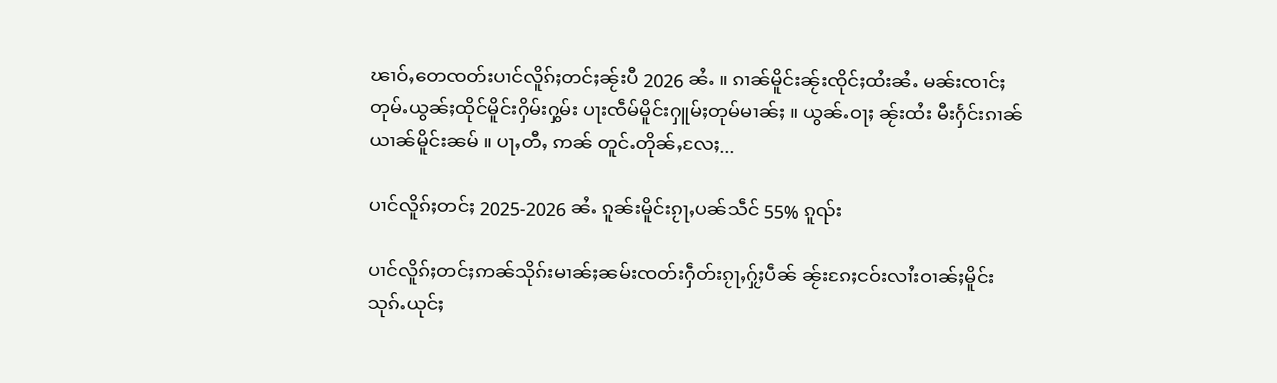ၽၢဝ်ႇတေၸတ်းပၢင်လိူၵ်ႈတင်ႈၼႂ်းပီ 2026 ၼႆႉ ။ ၵၢၼ်မိူင်းၼႂ်းၸိုင်ႈထႆးၼႆႉ မၼ်းၸၢင်ႈတုမ်ႉယွၼ်ႈထိုင်မိူင်းႁိမ်းႁွမ်း ပႃးၸဵမ်မိူင်းႁူမ်ႈတုမ်မၢၼ်ႈ ။ ယွၼ်ႉဝႃႈ ၼႂ်းထႆး မီးႁႅင်းၵၢၼ်ယၢၼ်မိူင်းၼမ် ။ ပႃႇတီႇ ဢၼ် တူင်ႉတိုၼ်ႇလႄႈ...

ပၢင်လိူၵ်ႈတင်ႈ 2025-2026 ၼႆႉ ၵူၼ်းမိူင်းၵႂႃႇပၼ်သဵင် 55% ၵူၺ်း

ပၢင်လိူၵ်ႈတင်ႈဢၼ်သိုၵ်းမၢၼ်ႈၼမ်းၸတ်းႁဵတ်းၵႂႃႇႁႂ်ႈပဵၼ် ၼႂ်းၵႄႈငဝ်းလၢႆးဝၢၼ်ႈမိူင်းသုၵ်ႉယုင်ႈ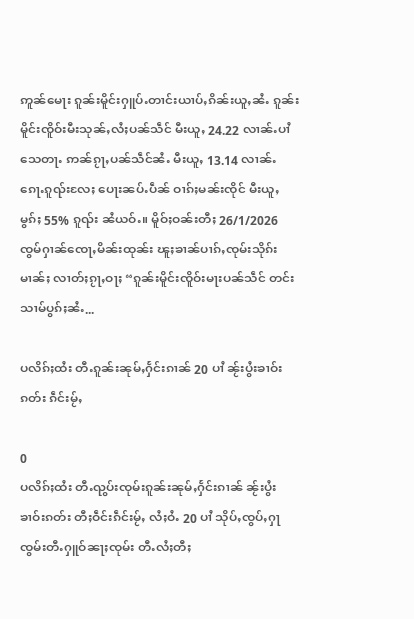ဢူၼ်မေႃး ၵူၼ်းမိူင်းႁူပ်ႉတၢင်းယၢပ်ႇၵိၼ်းယူႇၼႆႉ ၵူၼ်းမိူင်းၸိူဝ်းမီးသုၼ်ႇလႆႈပၼ်သဵင် မီးယူႇ 24.22 လၢၼ်ႉပၢႆသေတႃႉ ဢၼ်ၵႂႃႇပၼ်သဵင်ၼႆႉ မီးယူႇ 13.14 လၢၼ်ႉၵေႃႉၵူၺ်းလႄႈ ပေႃးၼပ်ႉပဵၼ် ဝၢၵ်ႈမၼ်းၸိုင် မီးယူႇမွၵ်ႈ 55% ၵူၺ်း ၼႆယဝ်ႉ။ မိူဝ်ႈဝၼ်းတီႈ 26/1/2026 ၸွမ်ႁၢၼ်ၸေႃႇမိၼ်းထုၼ်း ၽူႈၶၢၼ်ပၢၵ်ႇၸုမ်းသိုၵ်းမၢၼ်ႈ လၢတ်ႈၵႂႃႇဝႃႈ “ၵူၼ်းမိူင်းၸိူဝ်းမႃးပၼ်သဵင် တင်းသၢမ်ပွၵ်ႈၼႆႉ...

ပလိၵ်ႈထႆး တီႉၵူၼ်းၼုမ်ႇႁႅင်းၵၢၼ် 20 ပၢႆ ၼႂ်းပွႆးၶၢဝ်းၵတ်း ၵဵင်းမႂ်ႇ

0
ပလိၵ်ႈထႆး တီႉၺွပ်းၸုမ်းၵူၼ်းၼုမ်ႇႁႅင်းၵၢၼ် ၼႂ်းပွႆးၶၢဝ်းၵတ်း တီႈဝဵင်းၵဵင်းမႂ်ႇ လႆႈဝႆႉ 20 ပၢႆ သိုပ်ႇၸွပ်ႇႁႃၸွမ်းတီႉႁူဝ်ၼႃႈၸုမ်း တီႉလႆႈတီႈ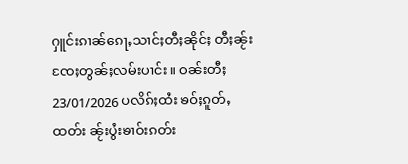ႁူင်းၵၢၼ်ၵေႃႇသၢင်ႈတီႈၼိုင်ႈ တီႈၼႂ်းၸႄႈတွၼ်ႈလမ်းပၢင်း။ ဝၼ်းတီႈ 23/01/2026 ပလိၵ်ႈထႆး ၶဝ်ႈၵူတ်ႇထတ်း ၼႂ်းပွႆးၶၢဝ်းၵတ်း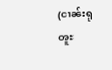(ငၢၼ်းရုၻူႊ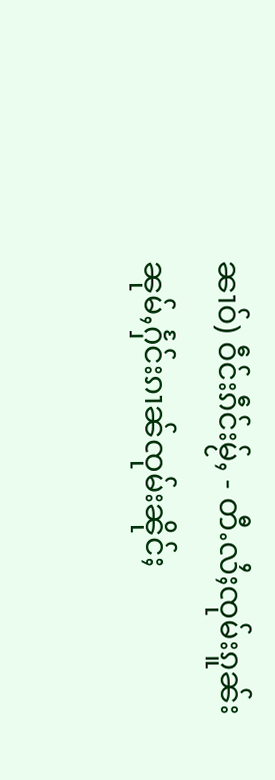ၼၢဝ်) ဝဵင်းၵဵင်းမႂ်ႇ - တီႉလႆႈၸုမ်းၵူၼ်းၼုမ်ႇႁႅင်းၵၢၼ်ၸုမ်းၼိုင်ႈ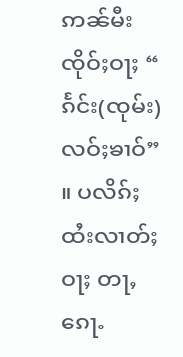ဢၼ်မီးၸိုဝ်ႈဝႃႈ “ ၵႅင်း(ၸုမ်း)လဝ်ႈၶၢဝ်” ။ ပလိၵ်ႈထႆးလၢတ်ႈဝႃႈ တႃႇၵေႃႉ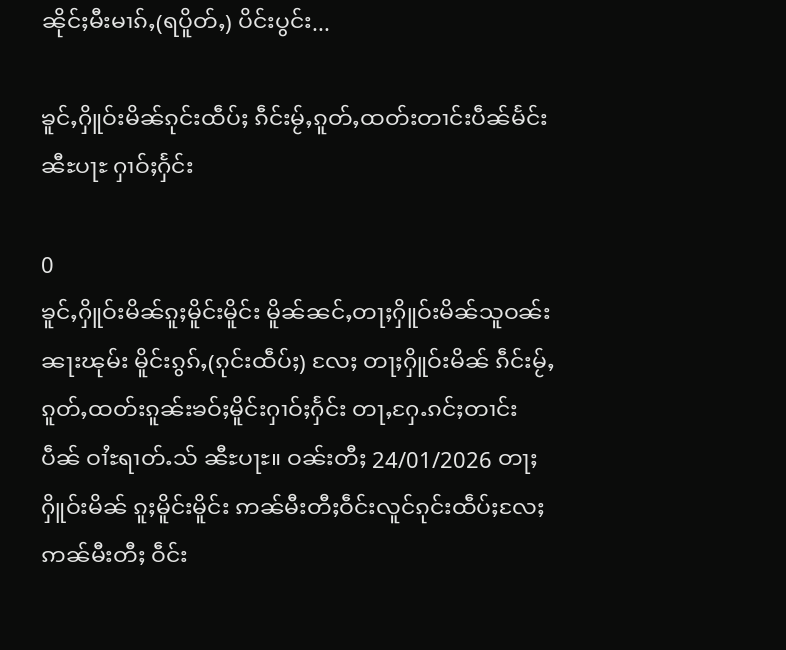ၼိုင်ႈမီးမၢၵ်ႇ(ရပိူတ်ႇ) ပိင်းပွင်း...

ၶူင်ႇႁိူဝ်းမိၼ်ၵုင်းထဵပ်ႈ ၵဵင်းမႂ်ႇၵူတ်ႇထတ်းတၢင်းပဵၼ်မႅင်းၼီႊပႃႊ ႁၢဝ်ႈႁႅင်း

0
ၶူင်ႇႁိူဝ်းမိၼ်ၵူႈမိူင်းမိူင်း မိူၼ်ၼင်ႇတႃႈႁိူဝ်းမိၼ်သူဝၼ်းၼႃးၽုမ်း မိူင်းၵွၵ်ႇ(ၵုင်းထဵပ်ႈ) လႄႈ တႃႈႁိူဝ်းမိၼ် ၵဵင်းမႂ်ႇ ၵူတ်ႇထတ်းၵူၼ်းၶဝ်ႈမိူင်းႁၢဝ်ႈႁႅင်း တႃႇႁႄႉၵင်ႈတၢင်းပဵၼ် ဝၢႆႊရၢတ်ႉသ် ၼီႊပႃႊ။ ဝၼ်းတီႈ 24/01/2026 တႃႈႁိူဝ်းမိၼ် ၵူႈမိူင်းမိူင်း ဢၼ်မီးတီႈဝဵင်းလူင်ၵုင်းထဵပ်ႈလႄႈ ဢၼ်မီးတီႈ ဝဵင်း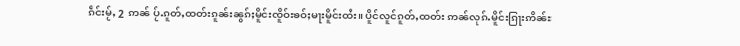ၵဵင်းမႂ်ႇ 2 ဢၼ် ပႂ်ႉၵူတ်ႇထတ်းၵူၼ်းၼွၵ်ႈမိူင်းၸိူဝ်းၶဝ်ႈမႃးမိူင်းထႆး။ ပိူင်လူင်ၵူတ်ႇထတ်း ဢၼ်လုၵ်ႉမိူင်းၵြႃးဢိၼ်ႊ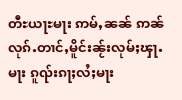တီႊယႃႊမႃး ဢမ်ႇၼၼ် ဢၼ်လုၵ်ႉတၢင်ႇမိူင်းၼႂ်းလုမ်ႈၾႃႉမႃး ၵူၺ်းၵႃႈလႆႈမႃး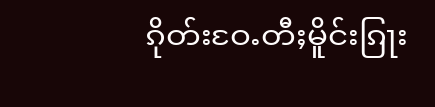ၵိုတ်းဝႄႉတီႈမိူင်းၵြႃး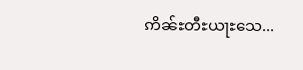ဢိၼ်ႊတီႊယႃႊသေ...